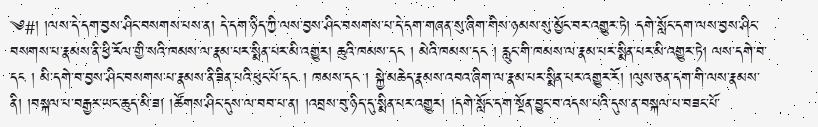༄#། །ལས་དེ་དག་བྱས་ཤིང་བསགས་པས་ན། དེ་དག་ཉིད་ཀྱི་ལས་བྱས་ཤིང་བསགས་པ་དེ་དག་གཞན་སུ་ཞིག་གིས་ཉམས་སུ་མྱོང་བར་འགྱུར་ཏེ། དགེ་སློང་དག་ལས་བྱས་ཤིང་བསགས་པ་རྣམས་ནི་ཕྱི་རོལ་གྱི་སའི་ཁམས་ལ་རྣམ་པར་སྨིན་པར་མི་འགྱུར། ཆུའི་ཁམས་དང ། མེའི་ཁམས་དང ། རླུང་གི་ཁམས་ལ་རྣམ་པར་སྨིན་པར་མི་འགྱུར་ཏེ། ལས་དགེ་བ་དང ། མི་དགེ་བ་བྱས་ཤིང་བསགས་པ་རྣམས་ནི་ཟིན་པའི་ཕུང་པོ་དང ། ཁམས་དང ། སྐྱེ་མཆེད་རྣམས་འབའ་ཞིག་ལ་རྣམ་པར་སྨིན་པར་འགྱུར་རོ། །ལུས་ཅན་དག་གི་ལས་རྣམས་ནི། །བསྐལ་པ་བརྒྱར་ཡང་ཆུད་མི་ཟ། །ཚོགས་ཤིང་དུས་ལ་བབ་པ་ན། །འབྲས་བུ་ཉིད་དུ་སྨིན་པར་འགྱུར། །དགེ་སློང་དག་སྔོན་བྱུང་བ་འདས་པའི་དུས་ན་བསྐལ་པ་བཟང་པོ་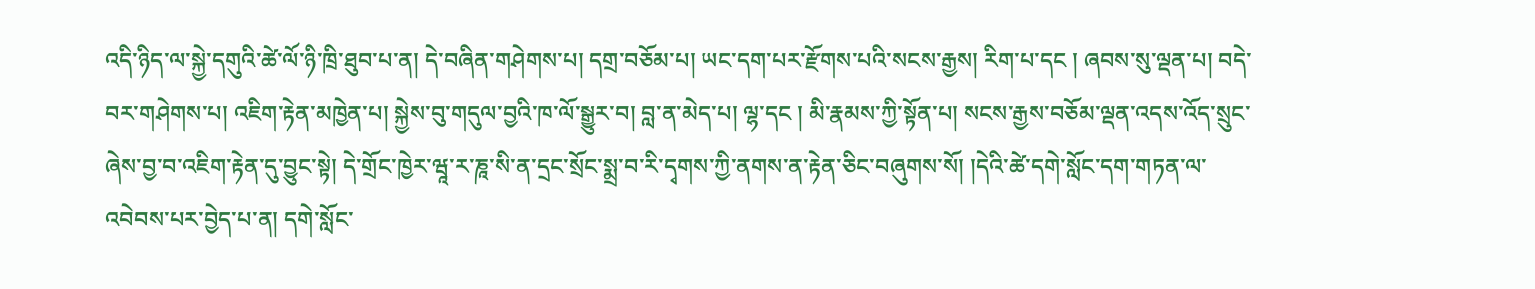འདི་ཉིད་ལ་སྐྱེ་དགུའི་ཚེ་ལོ་ཉི་ཁྲི་ཐུབ་པ་ན། དེ་བཞིན་གཤེགས་པ། དགྲ་བཅོམ་པ། ཡང་དག་པར་རྫོགས་པའི་སངས་རྒྱས། རིག་པ་དང ། ཞབས་སུ་ལྡན་པ། བདེ་བར་གཤེགས་པ། འཇིག་རྟེན་མཁྱེན་པ། སྐྱེས་བུ་གདུལ་བྱའི་ཁ་ལོ་སྒྱུར་བ། བླ་ན་མེད་པ། ལྷ་དང ། མི་རྣམས་ཀྱི་སྟོན་པ། སངས་རྒྱས་བཅོམ་ལྡན་འདས་འོད་སྲུང་ཞེས་བྱ་བ་འཇིག་རྟེན་དུ་བྱུང་སྟེ། དེ་གྲོང་ཁྱེར་ཝཱ་ར་ཎཱ་སི་ན་དྲང་སྲོང་སྨྲ་བ་རི་དྭགས་ཀྱི་ནགས་ན་རྟེན་ཅིང་བཞུགས་སོ། །དེའི་ཚེ་དགེ་སློང་དག་གཏན་ལ་འབེབས་པར་བྱེད་པ་ན། དགེ་སློང་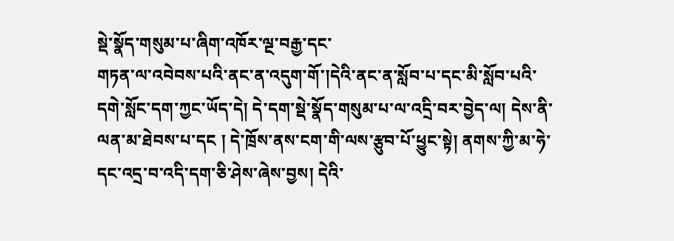སྡེ་སྣོད་གསུམ་པ་ཞིག་འཁོར་ལྔ་བརྒྱ་དང་
གཏན་ལ་འབེབས་པའི་ནང་ན་འདུག་གོ་།དེའི་ནང་ན་སློབ་པ་དང་མི་སློབ་པའི་དགེ་སློང་དག་ཀྱང་ཡོད་དེ། དེ་དག་སྡེ་སྣོད་གསུམ་པ་ལ་འདྲི་བར་བྱེད་ལ། དེས་ནི་ལན་མ་ཐེབས་པ་དང ། དེ་ཁྲོས་ནས་ངག་གི་ལས་རྩུབ་པོ་ཕྱུང་སྟེ། ནགས་ཀྱི་མ་ཧེ་དང་འདྲ་བ་འདི་དག་ཅི་ཤེས་ཞེས་བྱས། དེའི་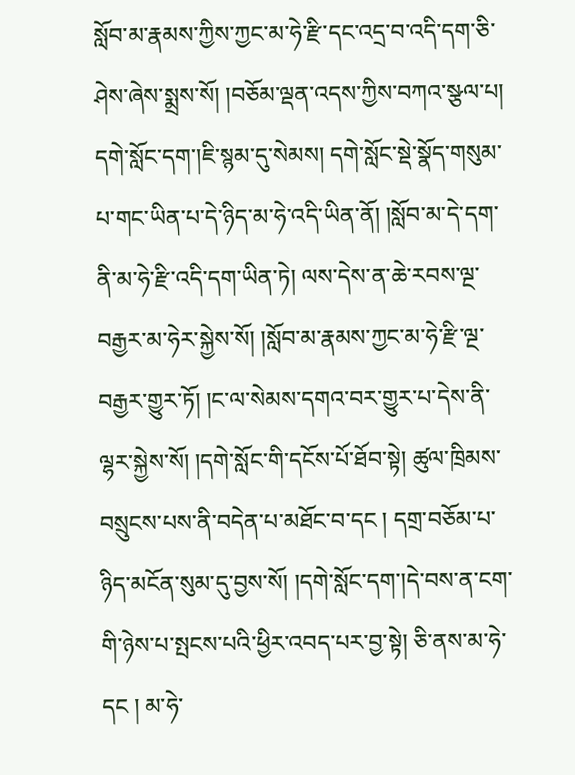སློབ་མ་རྣམས་ཀྱིས་ཀྱང་མ་ཧེ་རྫི་དང་འདྲ་བ་འདི་དག་ཅི་ཤེས་ཞེས་སྨྲས་སོ། །བཅོམ་ལྡན་འདས་ཀྱིས་བཀའ་སྩལ་པ། དགེ་སློང་དག་།ཇི་སྙམ་དུ་སེམས། དགེ་སློང་སྡེ་སྣོད་གསུམ་པ་གང་ཡིན་པ་དེ་ཉིད་མ་ཧེ་འདི་ཡིན་ནོ། །སློབ་མ་དེ་དག་ནི་མ་ཧེ་རྫི་འདི་དག་ཡིན་ཏེ། ལས་དེས་ན་ཆེ་རབས་ལྔ་བརྒྱར་མ་ཧེར་སྐྱེས་སོ། །སློབ་མ་རྣམས་ཀྱང་མ་ཧེ་རྫི་ལྔ་བརྒྱར་གྱུར་ཏོ། །ང་ལ་སེམས་དགའ་བར་གྱུར་པ་དེས་ནི་ལྷར་སྐྱེས་སོ། །དགེ་སློང་གི་དངོས་པོ་ཐོབ་སྟེ། ཚུལ་ཁྲིམས་བསྲུངས་པས་ནི་བདེན་པ་མཐོང་བ་དང ། དགྲ་བཅོམ་པ་ཉིད་མངོན་སུམ་དུ་བྱས་སོ། །དགེ་སློང་དག་།དེ་བས་ན་ངག་གི་ཉེས་པ་སྤངས་པའི་ཕྱིར་འབད་པར་བྱ་སྟེ། ཅི་ནས་མ་ཧེ་དང ། མ་ཧེ་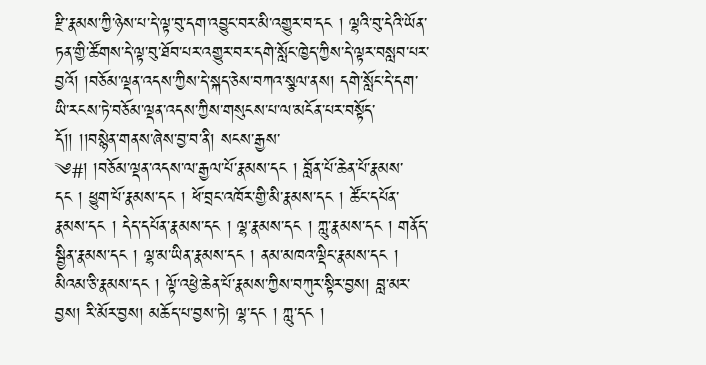རྫི་རྣམས་ཀྱི་ཉེས་པ་དེ་ལྟ་བུ་དག་འབྱུང་བར་མི་འགྱུར་བ་དང ། ལྷའི་བུ་དེའི་ཡོན་ཏན་གྱི་ཚོགས་དེ་ལྟ་བུ་ཐོབ་པར་འགྱུར་བར་དགེ་སློང་ཁྱེད་ཀྱིས་དེ་ལྟར་བསླབ་པར་བྱའོ། །བཅོམ་ལྡན་འདས་ཀྱིས་དེ་སྐད་ཅེས་བཀའ་སྩལ་ནས། དགེ་སློང་དེ་དག་ཡི་རངས་ཏེ་བཅོམ་ལྡན་འདས་ཀྱིས་གསུངས་པ་ལ་མངོན་པར་བསྟོད་དོ།། །།བསྙེན་གནས་ཞེས་བྱ་བ་ནི། སངས་རྒྱས་
༄#། །བཅོམ་ལྡན་འདས་ལ་རྒྱལ་པོ་རྣམས་དང ། བློན་པོ་ཆེན་པོ་རྣམས་དང ། ཕྱུག་པོ་རྣམས་དང ། ཕོ་བྲང་འཁོར་གྱི་མི་རྣམས་དང ། ཚོང་དཔོན་རྣམས་དང ། དེད་དཔོན་རྣམས་དང ། ལྷ་རྣམས་དང ། ཀླུ་རྣམས་དང ། གནོད་སྦྱིན་རྣམས་དང ། ལྷ་མ་ཡིན་རྣམས་དང ། ནམ་མཁའ་ལྡིང་རྣམས་དང ། མིའམ་ཅི་རྣམས་དང ། ལྟོ་འཕྱེ་ཆེན་པོ་རྣམས་ཀྱིས་བཀུར་སྟིར་བྱས། བླ་མར་བྱས། རི་མོར་བྱས། མཆོད་པ་བྱས་ཏེ། ལྷ་དང ། ཀླུ་དང །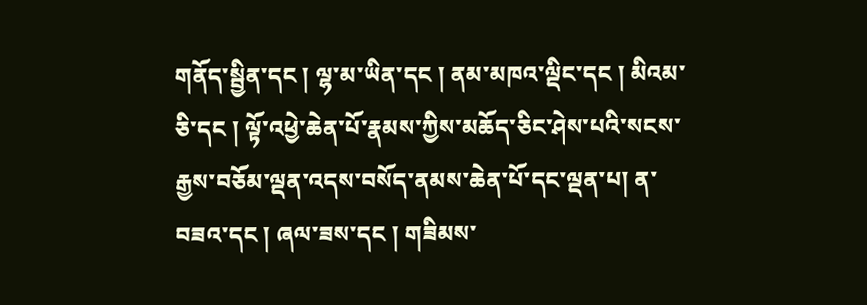གནོད་སྦྱིན་དང ། ལྷ་མ་ཡིན་དང ། ནམ་མཁའ་ལྡིང་དང ། མིའམ་ཅི་དང ། ལྟོ་འཕྱེ་ཆེན་པོ་རྣམས་ཀྱིས་མཆོད་ཅིང་ཤེས་པའི་སངས་རྒྱས་བཅོམ་ལྡན་འདས་བསོད་ནམས་ཆེན་པོ་དང་ལྡན་པ། ན་བཟའ་དང ། ཞལ་ཟས་དང ། གཟིམས་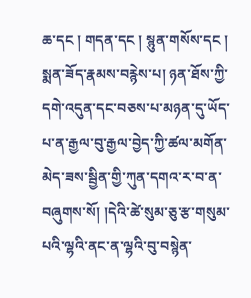ཆ་དང ། གདན་དང ། སྙུན་གསོས་དང ། སྨན་ཟོད་རྣམས་བརྙེས་པ། ཉན་ཐོས་ཀྱི་དགེ་འདུན་དང་བཅས་པ་མཉན་དུ་ཡོད་པ་ན་རྒྱལ་བུ་རྒྱལ་བྱེད་ཀྱི་ཚལ་མགོན་མེད་ཟས་སྦྱིན་གྱི་ཀུན་དགའ་ར་བ་ན་བཞུགས་སོ། །དེའི་ཚེ་སུམ་ཅུ་རྩ་གསུམ་པའི་ལྷའི་ནང་ན་ལྷའི་བུ་བསྙེན་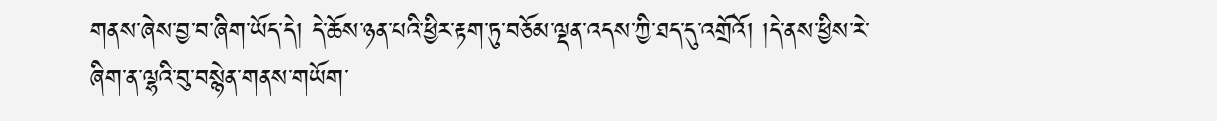གནས་ཞེས་བྱ་བ་ཞིག་ཡོད་དེ། དེ་ཆོས་ཉན་པའི་ཕྱིར་རྟག་ཏུ་བཅོམ་ལྡན་འདས་ཀྱི་ཐད་དུ་འགྲོའོ། །དེ་ནས་ཕྱིས་རེ་ཞིག་ན་ལྷའི་བུ་བསྙེན་གནས་གཡོག་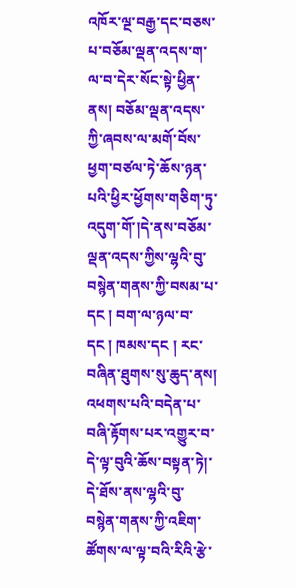འཁོར་ལྔ་བརྒྱ་དང་བཅས་པ་བཅོམ་ལྡན་འདས་ག་ལ་བ་དེར་སོང་སྟེ་ཕྱིན་ནས། བཅོམ་ལྡན་འདས་ཀྱི་ཞབས་ལ་མགོ་བོས་ཕྱག་བཙལ་ཏེ་ཆོས་ཉན་པའི་ཕྱིར་ཕྱོགས་གཅིག་ཏུ་འདུག་གོ་།དེ་ནས་བཅོམ་
ལྡན་འདས་ཀྱིས་ལྷའི་བུ་བསྙེན་གནས་ཀྱི་བསམ་པ་དང ། བག་ལ་ཉལ་བ་དང ། ཁམས་དང ། རང་བཞིན་ཐུགས་སུ་ཆུད་ནས། འཕགས་པའི་བདེན་པ་བཞི་རྟོགས་པར་འགྱུར་བ་དེ་ལྟ་བུའི་ཆོས་བསྟན་ཏེ།་དེ་ཐོས་ནས་ལྷའི་བུ་བསྙེན་གནས་ཀྱི་འཇིག་ཚོགས་ལ་ལྟ་བའི་རིའི་རྩེ་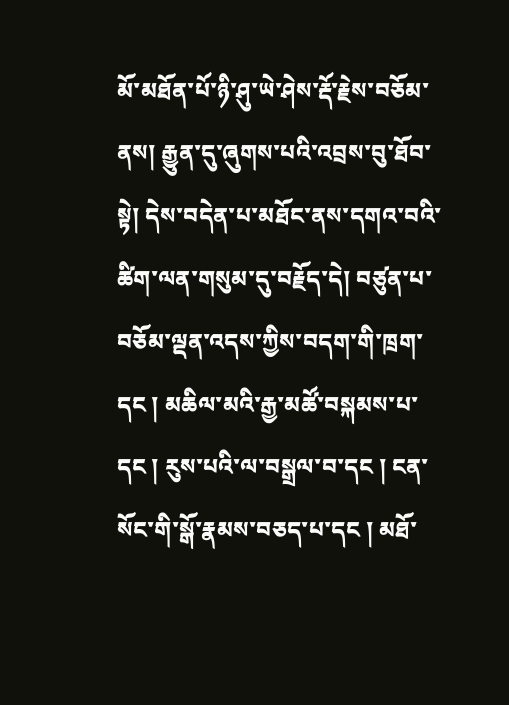མོ་མཐོན་པོ་ཉི་ཤུ་ཡེ་ཤེས་རྡོ་རྗེས་བཅོམ་ནས། རྒྱུན་དུ་ཞུགས་པའི་འབྲས་བུ་ཐོབ་སྟེ། དེས་བདེན་པ་མཐོང་ནས་དགའ་བའི་ཚིག་ལན་གསུམ་དུ་བརྗོད་དེ། བཙུན་པ་བཅོམ་ལྡན་འདས་ཀྱིས་བདག་གི་ཁྲག་དང ། མཆིལ་མའི་རྒྱ་མཚོ་བསྐམས་པ་དང ། རུས་པའི་ལ་བསྒྲལ་བ་དང ། ངན་སོང་གི་སྒོ་རྣམས་བཅད་པ་དང ། མཐོ་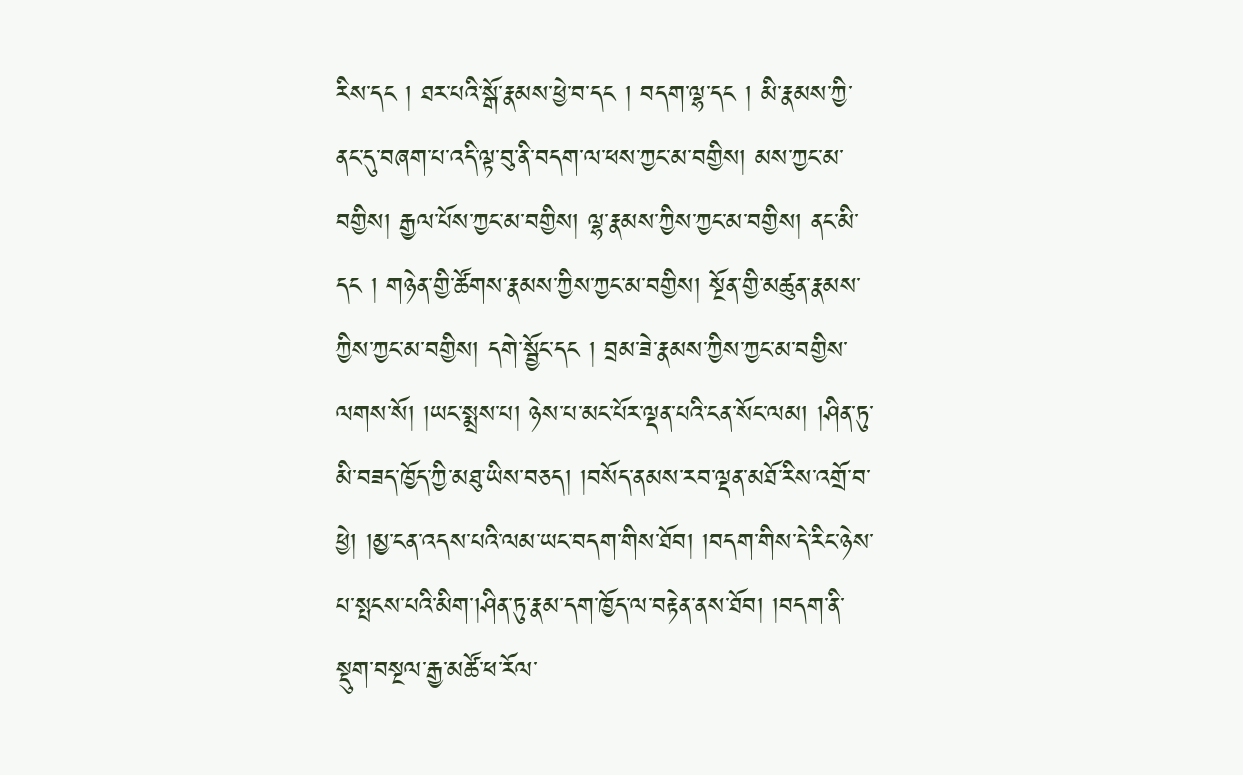རིས་དང ། ཐར་པའི་སྒོ་རྣམས་ཕྱེ་བ་དང ། བདག་ལྷ་དང ། མི་རྣམས་ཀྱི་ནང་དུ་བཞག་པ་འདི་ལྟ་བུ་ནི་བདག་ལ་ཕས་ཀྱང་མ་བགྱིས། མས་ཀྱང་མ་བགྱིས། རྒྱལ་པོས་ཀྱང་མ་བགྱིས། ལྷ་རྣམས་ཀྱིས་ཀྱང་མ་བགྱིས། ནང་མི་དང ། གཉེན་གྱི་ཚོགས་རྣམས་ཀྱིས་ཀྱང་མ་བགྱིས། སྔོན་གྱི་མཚུན་རྣམས་ཀྱིས་ཀྱང་མ་བགྱིས། དགེ་སྦྱོང་དང ། བྲམ་ཟེ་རྣམས་ཀྱིས་ཀྱང་མ་བགྱིས་ལགས་སོ། །ཡང་སྨྲས་པ། ཉེས་པ་མང་པོར་ལྡན་པའི་ངན་སོང་ལམ། །ཤིན་ཏུ་མི་བཟད་ཁྱོད་ཀྱི་མཐུ་ཡིས་བཅད། །བསོད་ནམས་རབ་ལྡན་མཐོ་རིས་འགྲོ་བ་ཕྱེ། །མྱ་ངན་འདས་པའི་ལམ་ཡང་བདག་གིས་ཐོབ། །བདག་གིས་དེ་རིང་ཉེས་པ་སྤངས་པའི་མིག་།ཤིན་ཏུ་རྣམ་དག་ཁྱོད་ལ་བརྟེན་ནས་ཐོབ། །བདག་ནི་སྡུག་བསྔལ་རྒྱ་མཚོ་ཕ་རོལ་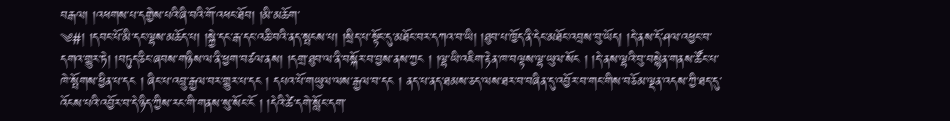བརྒལ། །འཕགས་པ་དགྱེས་པའི་ཞི་བའི་གོ་འཕང་ཐོབ། །མི་མཆོག་
༄#། །དབང་པོ་མི་དང་ལྷས་མཆོད་པ། །སྐྱེ་དང་རྒ་དང་འཆི་བའི་ནད་སྤངས་པ། །སྲིད་པ་སྟོང་དུ་མཐོང་བར་དཀའ་བ་ཡི། །ཐུབ་པ་ཁྱོད་ནི་དེང་མཐོང་འབྲས་བུ་ཡོད། །དེ་ནས་དོ་ཤལ་འཕྱང་བ་དགའ་གྱུར་ཏེ། །བཏུད་ཅིང་ཞབས་གཉིས་ལ་ནི་ཕྱག་བཙལ་ནས། །དགྲ་ཐུབ་ལ་ནི་བསྐོར་བ་བྱས་ནས་ཀྱང ། །ལྷ་ཡི་འཇིག་རྟེན་ཁ་བལྟས་ལྷ་ཡུལ་སོང ། །དེ་ནས་ལྷའི་བུ་བསྙེན་གནས་ཚོང་པ་ཁེ་སྤོགས་ཕྱིན་པ་དང ། ཞིང་པ་འབྲུ་རྒྱལ་བར་གྱུར་པ་དང ། དཔའ་པོ་གཡུལ་ལས་རྒྱལ་བ་དང ། ནད་པ་ནད་ཐམས་ཅད་ལས་ཐར་བ་བཞིན་དུ་འབྱོར་བ་གང་གིས་བཅོམ་ལྡན་འདས་ཀྱི་ཐད་དུ་འོངས་པའི་འབྱོར་བ་དེ་ཉིད་ཀྱིས་རང་གི་གནས་སུ་སོང་ངོ ། །དེའི་ཚེ་དགེ་སློང་དག་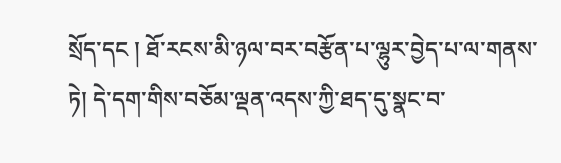སྲོད་དང ། ཐོ་རངས་མི་ཉལ་བར་བརྩོན་པ་ལྷུར་བྱེད་པ་ལ་གནས་ཏེ། དེ་དག་གིས་བཅོམ་ལྡན་འདས་ཀྱི་ཐད་དུ་སྣང་བ་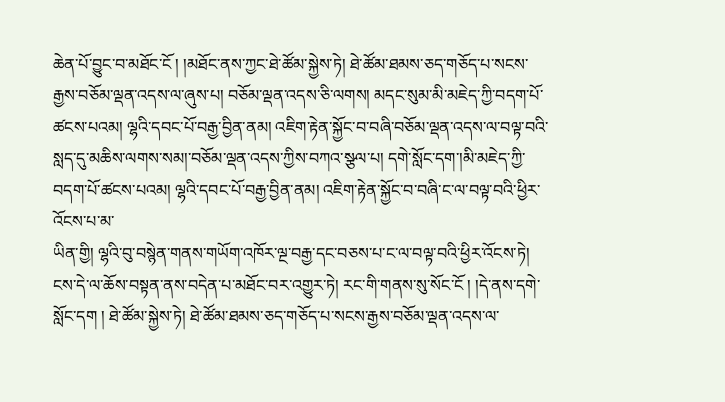ཆེན་པོ་བྱུང་བ་མཐོང་ངོ ། །མཐོང་ནས་ཀྱང་ཐེ་ཚོམ་སྐྱེས་ཏེ། ཐེ་ཚོམ་ཐམས་ཅད་གཅོད་པ་སངས་རྒྱས་བཅོམ་ལྡན་འདས་ལ་ཞུས་པ། བཅོམ་ལྡན་འདས་ཅི་ལགས། མདང་སུམ་མི་མཇེད་ཀྱི་བདག་པོ་ཚངས་པའམ། ལྷའི་དབང་པོ་བརྒྱ་བྱིན་ནམ། འཇིག་རྟེན་སྐྱོང་བ་བཞི་བཅོམ་ལྡན་འདས་ལ་བལྟ་བའི་སླད་དུ་མཆིས་ལགས་སམ།་བཅོམ་ལྡན་འདས་ཀྱིས་བཀའ་སྩལ་པ། དགེ་སློང་དག་།མི་མཇེད་ཀྱི་བདག་པོ་ཚངས་པའམ། ལྷའི་དབང་པོ་བརྒྱ་བྱིན་ནམ། འཇིག་རྟེན་སྐྱོང་བ་བཞི་ང་ལ་བལྟ་བའི་ཕྱིར་འོངས་པ་མ་
ཡིན་གྱི། ལྷའི་བུ་བསྙེན་གནས་གཡོག་འཁོར་ལྔ་བརྒྱ་དང་བཅས་པ་ང་ལ་བལྟ་བའི་ཕྱིར་འོངས་ཏེ། ངས་དེ་ལ་ཆོས་བསྟན་ནས་བདེན་པ་མཐོང་བར་འགྱུར་ཏེ། རང་གི་གནས་སུ་སོང་ངོ ། །དེ་ནས་དགེ་སློང་དག ། ཐེ་ཚོམ་སྐྱེས་ཏེ། ཐེ་ཚོམ་ཐམས་ཅད་གཅོད་པ་སངས་རྒྱས་བཅོམ་ལྡན་འདས་ལ་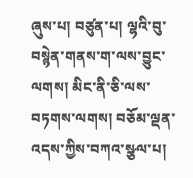ཞུས་པ། བཙུན་པ། ལྷའི་བུ་བསྙེན་གནས་ག་ལས་བྱུང་ལགས། མིང་ནི་ཅི་ལས་བཏགས་ལགས། བཅོམ་ལྡན་འདས་ཀྱིས་བཀའ་སྩལ་པ།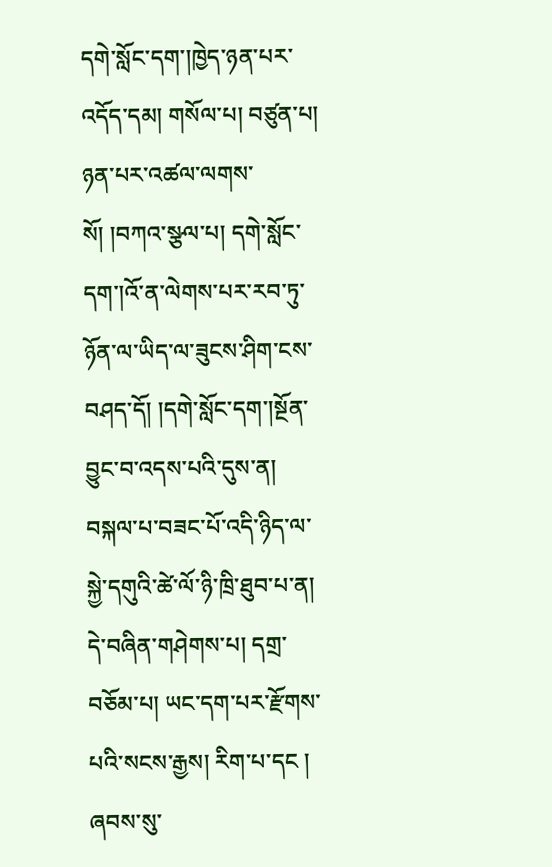དགེ་སློང་དག་།ཁྱེད་ཉན་པར་འདོད་དམ། གསོལ་པ། བཙུན་པ། ཉན་པར་འཚལ་ལགས་སོ། །བཀའ་སྩལ་པ། དགེ་སློང་དག་།འོ་ན་ལེགས་པར་རབ་ཏུ་ཉོན་ལ་ཡིད་ལ་ཟུངས་ཤིག་ངས་བཤད་དོ། །དགེ་སློང་དག་།སྔོན་བྱུང་བ་འདས་པའི་དུས་ན། བསྐལ་པ་བཟང་པོ་འདི་ཉིད་ལ་སྐྱེ་དགུའི་ཚེ་ལོ་ཉི་ཁྲི་ཐུབ་པ་ན། དེ་བཞིན་གཤེགས་པ། དགྲ་བཅོམ་པ། ཡང་དག་པར་རྫོགས་པའི་སངས་རྒྱས། རིག་པ་དང ། ཞབས་སུ་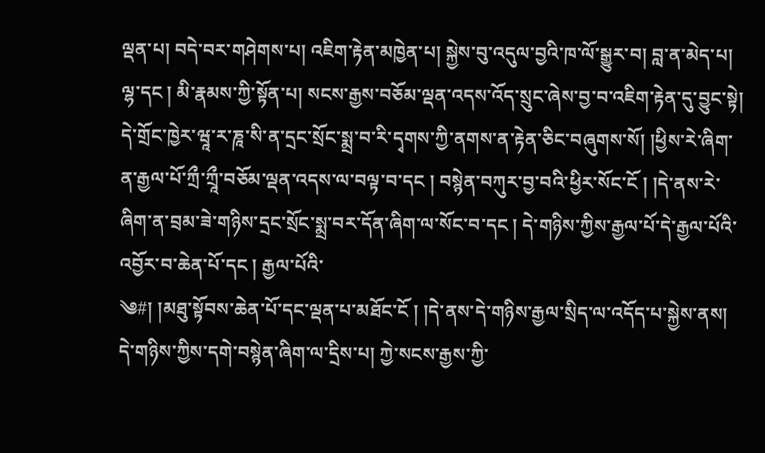ལྡན་པ། བདེ་བར་གཤེགས་པ། འཇིག་རྟེན་མཁྱེན་པ། སྐྱེས་བུ་འདུལ་བྱའི་ཁ་ལོ་སྒྱུར་བ། བླ་ན་མེད་པ། ལྷ་དང ། མི་རྣམས་ཀྱི་སྟོན་པ། སངས་རྒྱས་བཅོམ་ལྡན་འདས་འོད་སྲུང་ཞེས་བྱ་བ་འཇིག་རྟེན་དུ་བྱུང་སྟེ། དེ་གྲོང་ཁྱེར་ཝཱ་ར་ཎཱ་སི་ན་དྲང་སྲོང་སྨྲ་བ་རི་དྭགས་ཀྱི་ནགས་ན་རྟེན་ཅིང་བཞུགས་སོ། །ཕྱིས་རེ་ཞིག་ན་རྒྱལ་པོ་ཀྲྀ་ཀྲཱྀ་བཅོམ་ལྡན་འདས་ལ་བལྟ་བ་དང ། བསྙེན་བཀུར་བྱ་བའི་ཕྱིར་སོང་ངོ ། །དེ་ནས་རེ་ཞིག་ན་བྲམ་ཟེ་གཉིས་དྲང་སྲོང་སྨྲ་བར་དོན་ཞིག་ལ་སོང་བ་དང ། དེ་གཉིས་ཀྱིས་རྒྱལ་པོ་དེ་རྒྱལ་པོའི་འབྱོར་བ་ཆེན་པོ་དང ། རྒྱལ་པོའི་
༄#། །མཐུ་སྟོབས་ཆེན་པོ་དང་ལྡན་པ་མཐོང་ངོ ། །དེ་ནས་དེ་གཉིས་རྒྱལ་སྲིད་ལ་འདོད་པ་སྐྱེས་ནས། དེ་གཉིས་ཀྱིས་དགེ་བསྙེན་ཞིག་ལ་དྲིས་པ། ཀྱེ་སངས་རྒྱས་ཀྱི་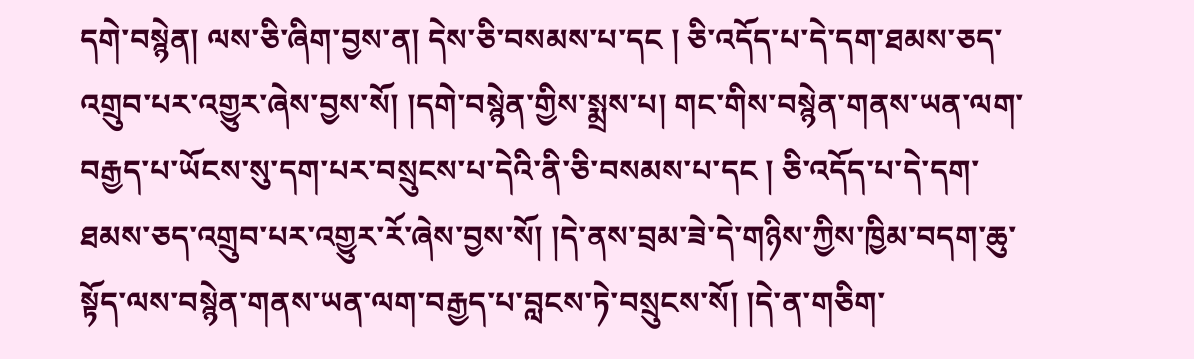དགེ་བསྙེན། ལས་ཅི་ཞིག་བྱས་ན། དེས་ཅི་བསམས་པ་དང ། ཅི་འདོད་པ་དེ་དག་ཐམས་ཅད་འགྲུབ་པར་འགྱུར་ཞེས་བྱས་སོ། །དགེ་བསྙེན་གྱིས་སྨྲས་པ། གང་གིས་བསྙེན་གནས་ཡན་ལག་བརྒྱད་པ་ཡོངས་སུ་དག་པར་བསྲུངས་པ་དེའི་ནི་ཅི་བསམས་པ་དང ། ཅི་འདོད་པ་དེ་དག་ཐམས་ཅད་འགྲུབ་པར་འགྱུར་རོ་ཞེས་བྱས་སོ། །དེ་ནས་བྲམ་ཟེ་དེ་གཉིས་ཀྱིས་ཁྱིམ་བདག་ཆུ་སྟོད་ལས་བསྙེན་གནས་ཡན་ལག་བརྒྱད་པ་བླངས་ཏེ་བསྲུངས་སོ། །དེ་ན་གཅིག་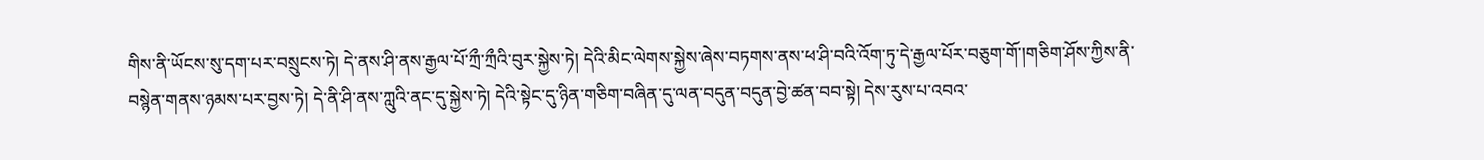གིས་ནི་ཡོངས་སུ་དག་པར་བསྲུངས་ཏེ། དེ་ནས་ཤི་ནས་རྒྱལ་པོ་ཀྲྀ་ཀྲྀའི་བུར་སྐྱེས་ཏེ། དེའི་མིང་ལེགས་སྐྱེས་ཞེས་བཏགས་ནས་ཕ་ཤི་བའི་འོག་ཏུ་དེ་རྒྱལ་པོར་བཅུག་གོ་།གཅིག་ཤོས་ཀྱིས་ནི་བསྙེན་གནས་ཉམས་པར་བྱས་ཏེ། དེ་ནི་ཤི་ནས་ཀླུའི་ནང་དུ་སྐྱེས་ཏེ། དེའི་སྟེང་དུ་ཉིན་གཅིག་བཞིན་དུ་ལན་བདུན་བདུན་བྱེ་ཚན་བབ་སྟེ། དེས་རུས་པ་འབའ་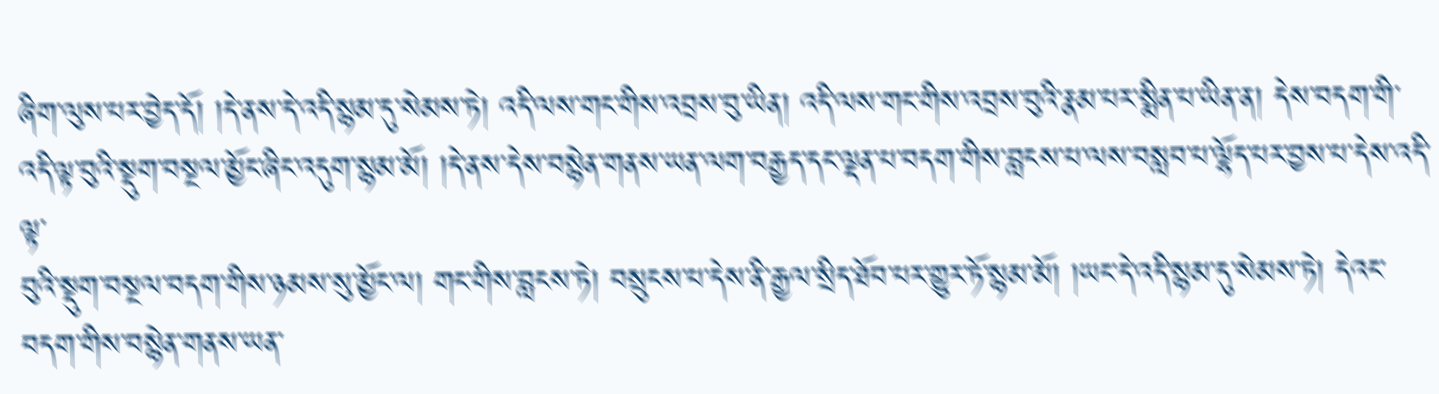ཞིག་ལུས་པར་བྱེད་དོ། །དེ་ནས་དེ་འདི་སྙམ་དུ་སེམས་ཏེ། འདི་ལས་གང་གིས་འབྲས་བུ་ཡིན། འདི་ལས་གང་གིས་འབྲས་བུའི་རྣམ་པར་སྨིན་པ་ཡིན་ན། དེས་བདག་གི་འདི་ལྟ་བུའི་སྡུག་བསྔལ་མྱོང་ཞིང་འདུག་སྙམ་མོ། །དེ་ནས་དེས་བསྙེན་གནས་ཡན་ལག་བརྒྱད་དང་ལྡན་པ་བདག་གིས་བླངས་པ་ལས་བསླབ་པ་ལྷོད་པར་བྱས་པ་དེས་འདི་ལྟ་
བུའི་སྡུག་བསྔལ་བདག་གིས་ཉམས་སུ་མྱོང་ལ། གང་གིས་བླངས་ཏེ། བསྲུངས་པ་དེས་ནི་རྒྱལ་སྲིད་ཐོབ་པར་གྱུར་ཏོ་སྙམ་མོ། །ཡང་དེ་འདི་སྙམ་དུ་སེམས་ཏེ། དེའང་བདག་གིས་བསྙེན་གནས་ཡན་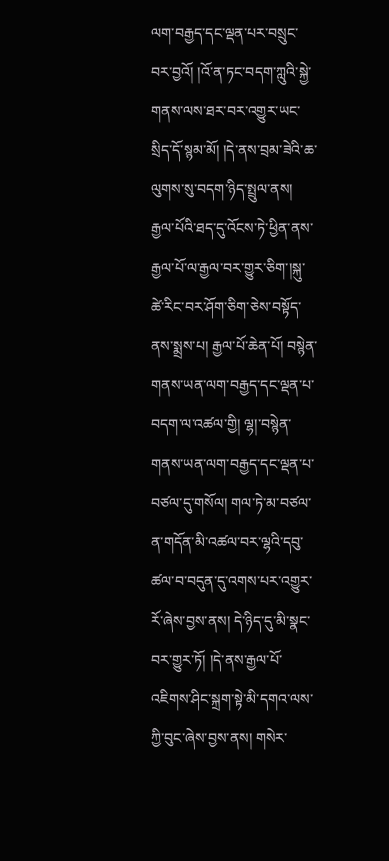ལག་བརྒྱད་དང་ལྡན་པར་བསྲུང་བར་བྱའོ། །འོ་ན་ཏང་བདག་ཀླུའི་སྐྱེ་གནས་ལས་ཐར་བར་འགྱུར་ཡང་སྲིད་དོ་སྙམ་མོ། །དེ་ནས་བྲམ་ཟེའི་ཆ་ལུགས་སུ་བདག་ཉིད་སྤྲུལ་ནས། རྒྱལ་པོའི་ཐད་དུ་འོངས་ཏེ་ཕྱིན་ནས་རྒྱལ་པོ་ལ་རྒྱལ་བར་གྱུར་ཅིག་།སྐུ་ཚེ་རིང་བར་ཤོག་ཅིག་ཅེས་བསྟོད་ནས་སྨྲས་པ། རྒྱལ་པོ་ཆེན་པོ། བསྙེན་གནས་ཡན་ལག་བརྒྱད་དང་ལྡན་པ་བདག་ལ་འཚལ་གྱི། ལྷ།་བསྙེན་གནས་ཡན་ལག་བརྒྱད་དང་ལྡན་པ་བཙལ་དུ་གསོལ། གལ་ཏེ་མ་བཙལ་ན་གདོན་མི་འཚལ་བར་ལྷའི་དབུ་ཚལ་བ་བདུན་དུ་འགས་པར་འགྱུར་རོ་ཞེས་བྱས་ནས། དེ་ཉིད་དུ་མི་སྣང་བར་གྱུར་ཏོ། །དེ་ནས་རྒྱལ་པོ་འཇིགས་ཤིང་སྐྲག་སྟེ་མི་དགའ་ལས་ཀྱི་བུང་ཞེས་བྱས་ནས། གསེར་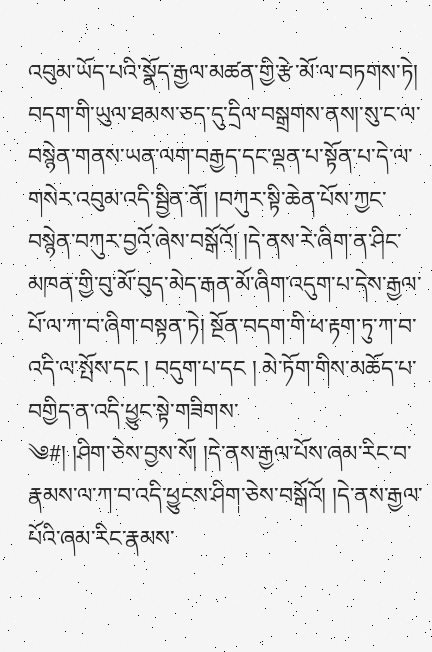འབུམ་ཡོད་པའི་སྣོད་རྒྱལ་མཚན་གྱི་རྩེ་མོ་ལ་བཏགས་ཏེ། བདག་གི་ཡུལ་ཐམས་ཅད་དུ་དྲིལ་བསྒྲགས་ནས།་སུ་ང་ལ་བསྙེན་གནས་ཡན་ལག་བརྒྱད་དང་ལྡན་པ་སྟོན་པ་དེ་ལ་གསེར་འབུམ་འདི་སྦྱིན་ནོ། །བཀུར་སྟི་ཆེན་པོས་ཀྱང་བསྙེན་བཀུར་བྱའོ་ཞེས་བསྒོའོ། །དེ་ནས་རེ་ཞིག་ན་ཤིང་མཁན་གྱི་བུ་མོ་བུད་མེད་རྒན་མོ་ཞིག་འདུག་པ་དེས་རྒྱལ་པོ་ལ་ཀ་བ་ཞིག་བསྟན་ཏེ། སྔོན་བདག་གི་ཕ་རྟག་ཏུ་ཀ་བ་འདི་ལ་སྤོས་དང ། བདུག་པ་དང ། མེ་ཏོག་གིས་མཆོད་པ་བགྱིད་ན་འདི་ཕྱུང་སྟེ་གཟིགས་
༄#། །ཤིག་ཅེས་བྱས་སོ། །དེ་ནས་རྒྱལ་པོས་ཞམ་རིང་བ་རྣམས་ལ་ཀ་བ་འདི་ཕྱུངས་ཤིག་ཅེས་བསྒོའོ། །དེ་ནས་རྒྱལ་པོའི་ཞམ་རིང་རྣམས་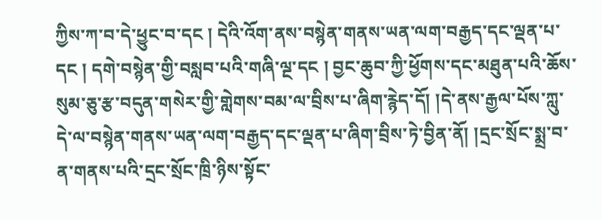ཀྱིས་ཀ་བ་དེ་ཕྱུང་བ་དང ། དེའི་འོག་ནས་བསྙེན་གནས་ཡན་ལག་བརྒྱད་དང་ལྡན་པ་དང ། དགེ་བསྙེན་གྱི་བསླབ་པའི་གཞི་ལྔ་དང ། བྱང་ཆུབ་ཀྱི་ཕྱོགས་དང་མཐུན་པའི་ཆོས་སུམ་ཅུ་རྩ་བདུན་གསེར་གྱི་གླེགས་བམ་ལ་བྲིས་པ་ཞིག་རྙེད་དོ། །དེ་ནས་རྒྱལ་པོས་ཀླུ་དེ་ལ་བསྙེན་གནས་ཡན་ལག་བརྒྱད་དང་ལྡན་པ་ཞིག་བྲིས་ཏེ་བྱིན་ནོ། །དྲང་སྲོང་སྨྲ་བ་ན་གནས་པའི་དྲང་སྲོང་ཁྲི་ཉིས་སྟོང་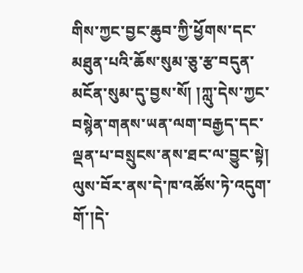གིས་ཀྱང་བྱང་ཆུབ་ཀྱི་ཕྱོགས་དང་མཐུན་པའི་ཆོས་སུམ་ཅུ་རྩ་བདུན་མངོན་སུམ་དུ་བྱས་སོ། །ཀླུ་དེས་ཀྱང་བསྙེན་གནས་ཡན་ལག་བརྒྱད་དང་ལྡན་པ་བསྲུངས་ནས་ཐང་ལ་བྱུང་སྟེ། ལུས་བོར་ནས་དེ་ཁ་འཚོས་ཏེ་འདུག་གོ་།དེ་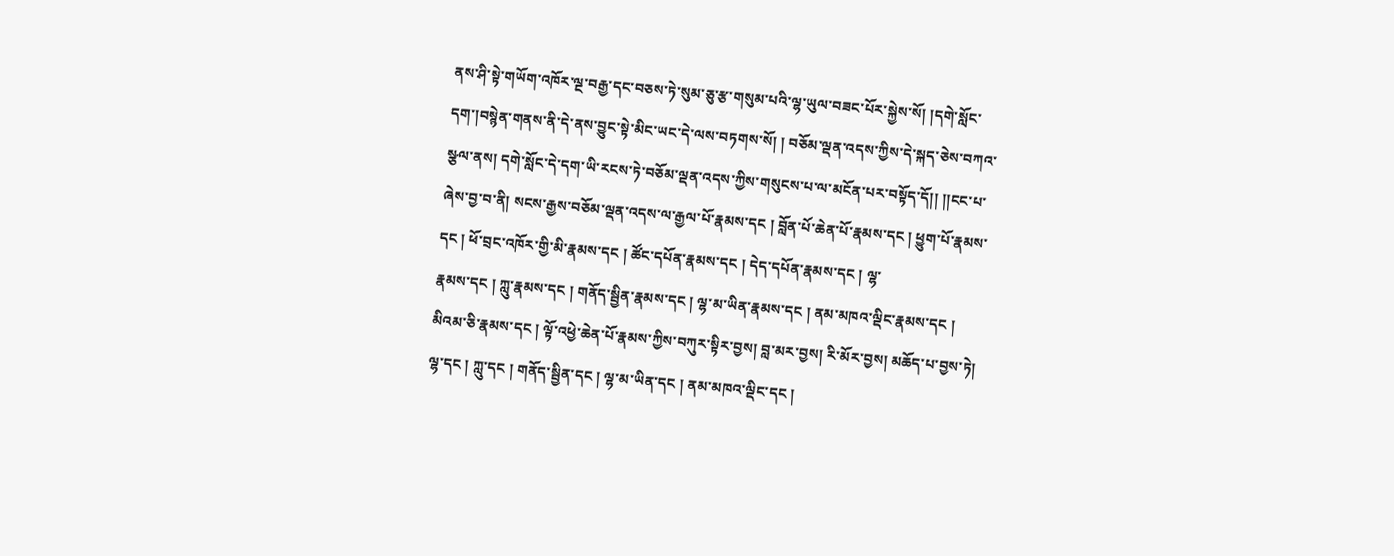ནས་ཤི་སྟེ་གཡོག་འཁོར་ལྔ་བརྒྱ་དང་བཅས་ཏེ་སུམ་ཅུ་རྩ་གསུམ་པའི་ལྷ་ཡུལ་བཟང་པོར་སྐྱེས་སོ། །དགེ་སློང་དག་།བསྙེན་གནས་ནི་དེ་ནས་བྱུང་སྟེ་མིང་ཡང་དེ་ལས་བཏགས་སོ། ། བཅོམ་ལྡན་འདས་ཀྱིས་དེ་སྐད་ཅེས་བཀའ་སྩལ་ནས། དགེ་སློང་དེ་དག་ཡི་རངས་ཏེ་བཅོམ་ལྡན་འདས་ཀྱིས་གསུངས་པ་ལ་མངོན་པར་བསྟོད་དོ།། །།ངང་པ་ཞེས་བྱ་བ་ནི། སངས་རྒྱས་བཅོམ་ལྡན་འདས་ལ་རྒྱལ་པོ་རྣམས་དང ། བློན་པོ་ཆེན་པོ་རྣམས་དང ། ཕྱུག་པོ་རྣམས་དང ། ཕོ་བྲང་འཁོར་གྱི་མི་རྣམས་དང ། ཚོང་དཔོན་རྣམས་དང ། དེད་དཔོན་རྣམས་དང ། ལྷ་
རྣམས་དང ། ཀླུ་རྣམས་དང ། གནོད་སྦྱིན་རྣམས་དང ། ལྷ་མ་ཡིན་རྣམས་དང ། ནམ་མཁའ་ལྡིང་རྣམས་དང ། མིའམ་ཅི་རྣམས་དང ། ལྟོ་འཕྱེ་ཆེན་པོ་རྣམས་ཀྱིས་བཀུར་སྟིར་བྱས། བླ་མར་བྱས། རི་མོར་བྱས། མཆོད་པ་བྱས་ཏེ། ལྷ་དང ། ཀླུ་དང ། གནོད་སྦྱིན་དང ། ལྷ་མ་ཡིན་དང ། ནམ་མཁའ་ལྡིང་དང །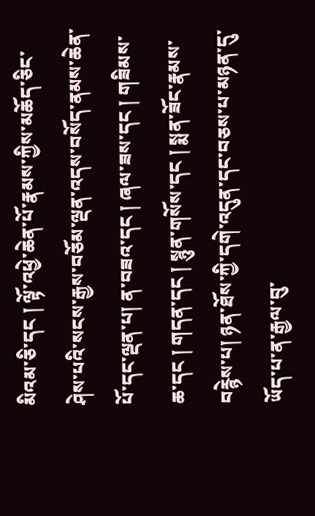མིའམ་ཅི་དང ། ལྟོ་འཕྱེ་ཆེན་པོ་རྣམས་ཀྱིས་མཆོད་ཅིང་ཤེས་པའི་སངས་རྒྱས་བཅོམ་ལྡན་འདས་བསོད་ནམས་ཆེན་པོ་དང་ལྡན་པ། ན་བཟའ་དང ། ཞལ་ཟས་དང ། གཟིམས་ཆ་དང ། གདན་དང ། སྙུན་གསོས་དང ། སྨན་ཟོང་རྣམས་བརྙེས་པ། ཉན་ཐོས་ཀྱི་དགེ་འདུན་དང་བཅས་པ་མཉན་དུ་ཡོད་པ་ན་རྒྱལ་བུ་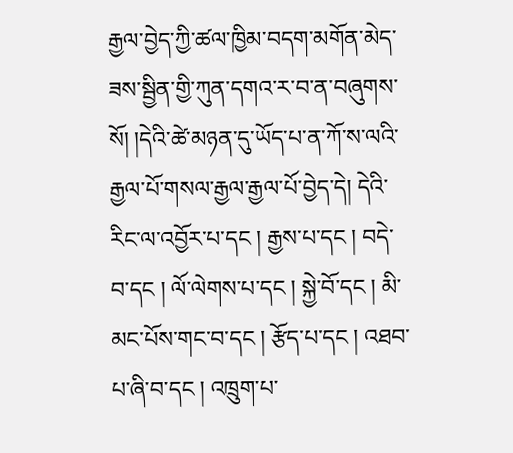རྒྱལ་བྱེད་ཀྱི་ཚལ་ཁྱིམ་བདག་མགོན་མེད་ཟས་སྦྱིན་གྱི་ཀུན་དགའ་ར་བ་ན་བཞུགས་སོ། །དེའི་ཚེ་མཉན་དུ་ཡོད་པ་ན་ཀོ་ས་ལའི་རྒྱལ་པོ་གསལ་རྒྱལ་རྒྱལ་པོ་བྱེད་དེ། དེའི་རིང་ལ་འབྱོར་པ་དང ། རྒྱས་པ་དང ། བདེ་བ་དང ། ལོ་ལེགས་པ་དང ། སྐྱེ་བོ་དང ། མི་མང་པོས་གང་བ་དང ། རྩོད་པ་དང ། འཐབ་པ་ཞི་བ་དང ། འཁྲུག་པ་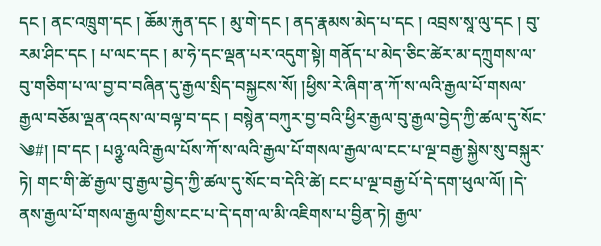དང ། ནང་འཁྲུག་དང ། ཆོམ་རྐུན་དང ། མུ་གེ་དང ། ནད་རྣམས་མེད་པ་དང ། འབྲས་སཱ་ལུ་དང ། བུ་རམ་ཤིང་དང ། པ་ལང་དང ། མ་ཧེ་དང་ལྡན་པར་འདུག་སྟེ། གནོད་པ་མེད་ཅིང་ཚེར་མ་དཀྲུགས་ལ་བུ་གཅིག་པ་ལ་བྱ་བ་བཞིན་དུ་རྒྱལ་སྲིད་བསྐྱངས་སོ། །ཕྱིས་རེ་ཞིག་ན་ཀོ་ས་ལའི་རྒྱལ་པོ་གསལ་རྒྱལ་བཅོམ་ལྡན་འདས་ལ་བལྟ་བ་དང ། བསྙེན་བཀུར་བྱ་བའི་ཕྱིར་རྒྱལ་བུ་རྒྱལ་བྱེད་ཀྱི་ཚལ་དུ་སོང་
༄#། །བ་དང ། པཉྩ་ལའི་རྒྱལ་པོས་ཀོ་ས་ལའི་རྒྱལ་པོ་གསལ་རྒྱལ་ལ་ངང་པ་ལྔ་བརྒྱ་སྐྱེས་སུ་བསྐུར་ཏེ། གང་གི་ཚེ་རྒྱལ་བུ་རྒྱལ་བྱེད་ཀྱི་ཚལ་དུ་སོང་བ་དེའི་ཚེ། ངང་པ་ལྔ་བརྒྱ་པོ་དེ་དག་ཕུལ་ལོ། །དེ་ནས་རྒྱལ་པོ་གསལ་རྒྱལ་གྱིས་ངང་པ་དེ་དག་ལ་མི་འཇིགས་པ་བྱིན་ཏེ། རྒྱལ་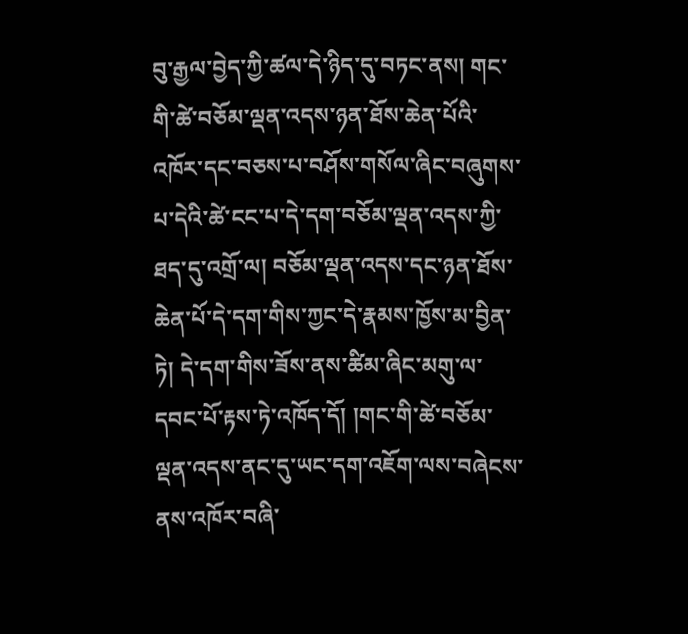བུ་རྒྱལ་བྱེད་ཀྱི་ཚལ་དེ་ཉིད་དུ་བཏང་ནས། གང་གི་ཚེ་བཅོམ་ལྡན་འདས་ཉན་ཐོས་ཆེན་པོའི་འཁོར་དང་བཅས་པ་བཤོས་གསོལ་ཞིང་བཞུགས་པ་དེའི་ཚེ་ངང་པ་དེ་དག་བཅོམ་ལྡན་འདས་ཀྱི་ཐད་དུ་འགྲོ་ལ། བཅོམ་ལྡན་འདས་དང་ཉན་ཐོས་ཆེན་པོ་དེ་དག་གིས་ཀྱང་དེ་རྣམས་ཁྱོས་མ་བྱིན་ཏེ། དེ་དག་གིས་ཟོས་ནས་ཚིམ་ཞིང་མགུ་ལ་དབང་པོ་རྟས་ཏེ་འཁོད་དོ། །གང་གི་ཚེ་བཅོམ་ལྡན་འདས་ནང་དུ་ཡང་དག་འཇོག་ལས་བཞེངས་ནས་འཁོར་བཞི་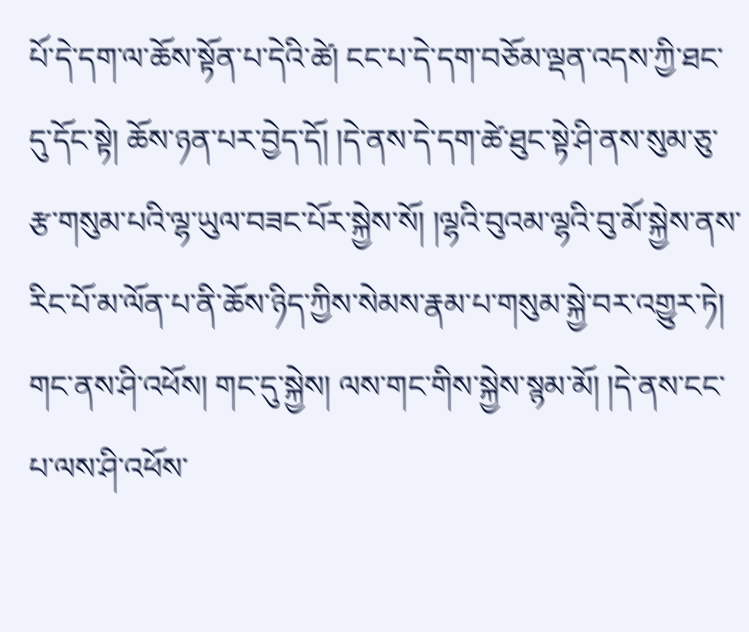པོ་དེ་དག་ལ་ཆོས་སྟོན་པ་དེའི་ཚེ། ངང་པ་དེ་དག་བཅོམ་ལྡན་འདས་ཀྱི་ཐང་དུ་དོང་སྟེ། ཆོས་ཉན་པར་བྱེད་དོ། །དེ་ནས་དེ་དག་ཚེ་ཐུང་སྟེ་ཤི་ནས་སུམ་ཅུ་རྩ་གསུམ་པའི་ལྷ་ཡུལ་བཟང་པོར་སྐྱེས་སོ། །ལྷའི་བུའམ་ལྷའི་བུ་མོ་སྐྱེས་ནས་རིང་པོ་མ་ལོན་པ་ནི་ཆོས་ཉིད་ཀྱིས་སེམས་རྣམ་པ་གསུམ་སྐྱེ་བར་འགྱུར་ཏེ། གང་ནས་ཤི་འཕོས། གང་དུ་སྐྱེས། ལས་གང་གིས་སྐྱེས་སྙམ་མོ། །དེ་ནས་ངང་པ་ལས་ཤི་འཕོས་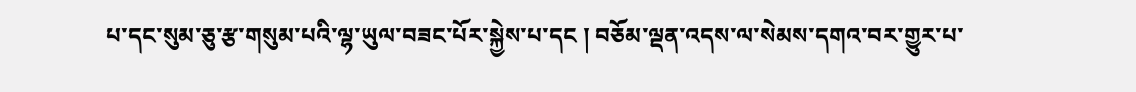པ་དང་སུམ་ཅུ་རྩ་གསུམ་པའི་ལྷ་ཡུལ་བཟང་པོར་སྐྱེས་པ་དང ། བཅོམ་ལྡན་འདས་ལ་སེམས་དགའ་བར་གྱུར་པ་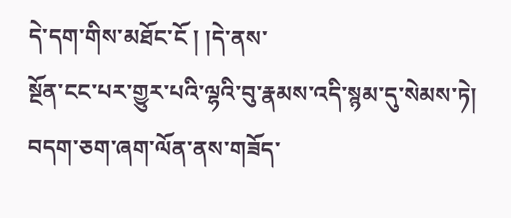དེ་དག་གིས་མཐོང་ངོ ། །དེ་ནས་
སྔོན་ངང་པར་གྱུར་པའི་ལྷའི་བུ་རྣམས་འདི་སྙམ་དུ་སེམས་ཏེ། བདག་ཅག་ཞག་ལོན་ནས་གཟོད་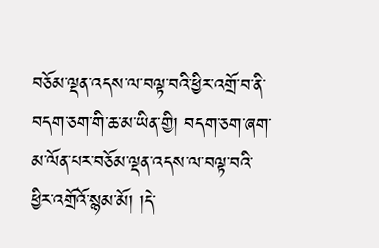བཅོམ་ལྡན་འདས་ལ་བལྟ་བའི་ཕྱིར་འགྲོ་བ་ནི་བདག་ཅག་གི་ཆ་མ་ཡིན་གྱི། བདག་ཅག་ཞག་མ་ལོན་པར་བཅོམ་ལྡན་འདས་ལ་བལྟ་བའི་ཕྱིར་འགྲོའོ་སྙམ་མོ། །དེ་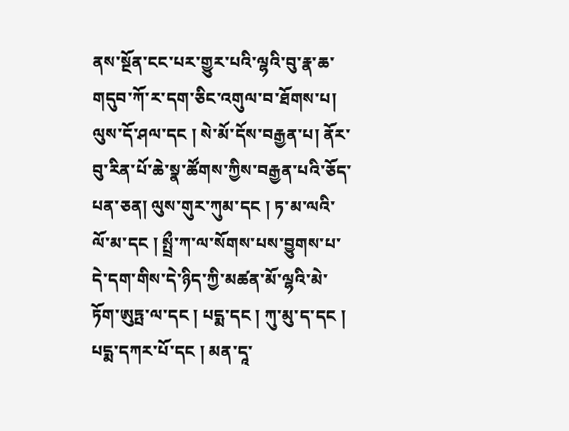ནས་སྔོན་ངང་པར་གྱུར་པའི་ལྷའི་བུ་རྣ་ཆ་གདུབ་ཀོ་ར་དག་ཅིང་འགུལ་བ་ཐོགས་པ། ལུས་དོ་ཤལ་དང ། སེ་མོ་དོས་བརྒྱན་པ། ནོར་བུ་རིན་པོ་ཆེ་སྣ་ཚོགས་ཀྱིས་བརྒྱན་པའི་ཅོད་པན་ཅན། ལུས་གུར་ཀུམ་དང ། ཏ་མ་ལའི་ལོ་མ་དང ། སྤྲྀ་ཀ་ལ་སོགས་པས་བྱུགས་པ་དེ་དག་གིས་དེ་ཉིད་ཀྱི་མཚན་མོ་ལྷའི་མེ་ཏོག་ཨུཏྤ་ལ་དང ། པདྨ་དང ། ཀུ་མུ་ད་དང ། པདྨ་དཀར་པོ་དང ། མན་དཱ་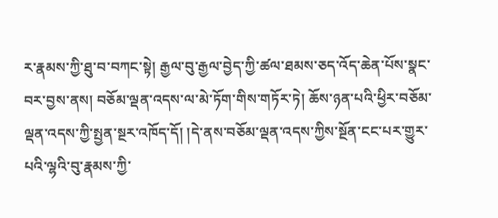ར་རྣམས་ཀྱི་ཐུ་བ་བཀང་སྟེ། རྒྱལ་བུ་རྒྱལ་བྱེད་ཀྱི་ཚལ་ཐམས་ཅད་འོད་ཆེན་པོས་སྣང་བར་བྱས་ནས། བཅོམ་ལྡན་འདས་ལ་མེ་ཏོག་གིས་གཏོར་ཏེ། ཆོས་ཉན་པའི་ཕྱིར་བཅོམ་ལྡན་འདས་ཀྱི་སྤྱན་སྔར་འཁོད་དོ། །དེ་ནས་བཅོམ་ལྡན་འདས་ཀྱིས་སྔོན་ངང་པར་གྱུར་པའི་ལྷའི་བུ་རྣམས་ཀྱི་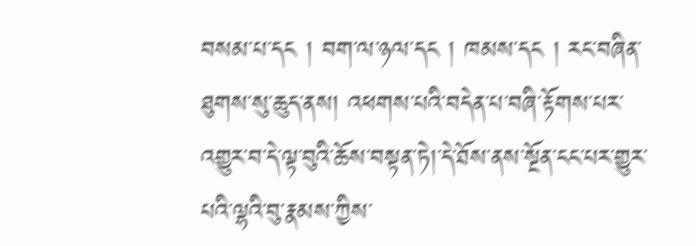བསམ་པ་དང ། བག་ལ་ཉལ་དང ། ཁམས་དང ། རང་བཞིན་ཐུགས་སུ་ཆུད་ནས། འཕགས་པའི་བདེན་པ་བཞི་རྟོགས་པར་འགྱུར་བ་དེ་ལྟ་བུའི་ཆོས་བསྟན་ཏེ།་དེ་ཐོས་ནས་སྔོན་ངང་པར་གྱུར་པའི་ལྷའི་བུ་རྣམས་ཀྱིས་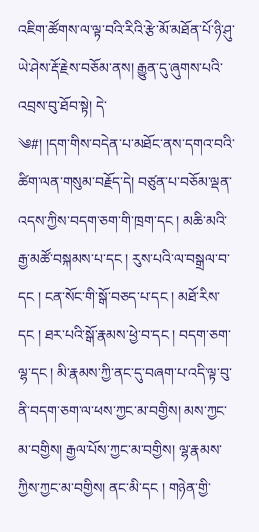འཇིག་ཚོགས་ལ་ལྟ་བའི་རིའི་རྩེ་མོ་མཐོན་པོ་ཉི་ཤུ་ཡེ་ཤེས་རྡོ་རྗེས་བཅོམ་ནས། རྒྱུན་དུ་ཞུགས་པའི་འབྲས་བུ་ཐོབ་སྟེ། དེ་
༄#། །དག་གིས་བདེན་པ་མཐོང་ནས་དགའ་བའི་ཚིག་ལན་གསུམ་བརྗོད་དེ། བཙུན་པ་བཅོམ་ལྡན་འདས་ཀྱིས་བདག་ཅག་གི་ཁྲག་དང ། མཆི་མའི་རྒྱ་མཚོ་བསྐམས་པ་དང ། རུས་པའི་ལ་བསྒྲལ་བ་དང ། ངན་སོང་གི་སྒོ་བཅད་པ་དང ། མཐོ་རིས་དང ། ཐར་པའི་སྒོ་རྣམས་ཕྱེ་བ་དང ། བདག་ཅག་ལྷ་དང ། མི་རྣམས་ཀྱི་ནང་དུ་བཞག་པ་འདི་ལྟ་བུ་ནི་བདག་ཅག་ལ་ཕས་ཀྱང་མ་བགྱིས། མས་ཀྱང་མ་བགྱིས། རྒྱལ་པོས་ཀྱང་མ་བགྱིས། ལྷ་རྣམས་ཀྱིས་ཀྱང་མ་བགྱིས། ནང་མི་དང ། གཉེན་གྱི་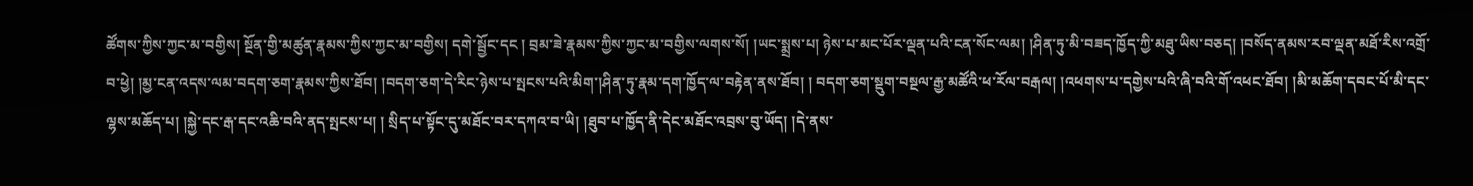ཚོགས་ཀྱིས་ཀྱང་མ་བགྱིས། སྔོན་གྱི་མཚུན་རྣམས་ཀྱིས་ཀྱང་མ་བགྱིས། དགེ་སྦྱོང་དང ། བྲམ་ཟེ་རྣམས་ཀྱིས་ཀྱང་མ་བགྱིས་ལགས་སོ། །ཡང་སྨྲས་པ། ཉེས་པ་མང་པོར་ལྡན་པའི་ངན་སོང་ལམ། །ཤིན་ཏུ་མི་བཟད་ཁྱོད་ཀྱི་མཐུ་ཡིས་བཅད། །བསོད་ནམས་རབ་ལྡན་མཐོ་རིས་འགྲོ་བ་ཕྱེ། །མྱ་ངན་འདས་ལམ་བདག་ཅག་རྣམས་ཀྱིས་ཐོབ། །བདག་ཅག་དེ་རིང་ཉེས་པ་སྤངས་པའི་མིག་།ཤིན་ཏུ་རྣམ་དག་ཁྱོད་ལ་བརྟེན་ནས་ཐོབ། ། བདག་ཅག་སྡུག་བསྔལ་རྒྱ་མཚོའི་ཕ་རོལ་བརྒལ། །འཕགས་པ་དགྱེས་པའི་ཞི་བའི་གོ་འཕང་ཐོབ། །མི་མཆོག་དབང་པོ་མི་དང་ལྷས་མཆོད་པ། །སྐྱེ་དང་རྒ་དང་འཆི་བའི་ནད་སྤངས་པ། ། སྲིད་པ་སྟོང་དུ་མཐོང་བར་དཀའ་བ་ཡི། །ཐུབ་པ་ཁྱོད་ནི་དེང་མཐོང་འབྲས་བུ་ཡོད། །དེ་ནས་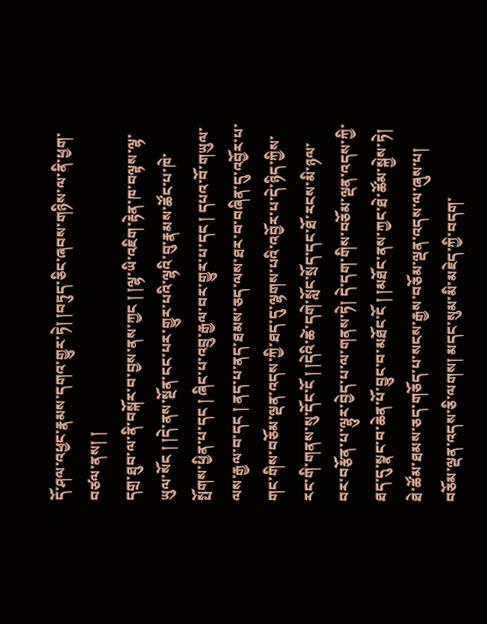དོ་ཤལ་འཕྱང་རྣམས་དགའ་གྱུར་ཏེ། །བཏུད་ཅིང་ཞབས་གཉིས་ལ་ནི་ཕྱག་བཙལ་ནས། །
དགྲ་ཐུབ་ལ་ནི་བསྐོར་བ་བྱས་ནས་ཀྱང ། །ལྷ་ཡི་འཇིག་རྟེན་ཁ་བལྟས་ལྷ་ཡུལ་སོང ། །དེ་ནས་སྔོན་ངང་པར་གྱུར་པའི་ལྷའི་བུ་རྣམས་ཚོང་པ་ཁེ་སྤོགས་ཕྱིན་པ་དང ། ཞིང་པ་འབྲུ་རྒྱལ་བར་གྱུར་པ་དང ། དཔའ་བོ་གཡུལ་ལས་རྒྱལ་བ་དང ། ནད་པ་ནད་ཐམས་ཅད་ལས་ཐར་བ་བཞིན་དུ་འབྱོར་པ་གང་གིས་བཅོམ་ལྡན་འདས་ཀྱི་ཐད་དུ་ལྷགས་པའི་འབྱོར་པ་དེ་ཉིད་ཀྱིས་རང་གི་གནས་སུ་དོང་ངོ ། །དེའི་ཚེ་དགེ་སློང་སྲོད་དང་ཐོ་རངས་མི་ཉལ་བར་བརྩོན་པ་ལྷུར་བྱེད་པ་ལ་གནས་ཏེ། དེ་དག་གིས་བཅོམ་ལྡན་འདས་ཀྱི་ཐད་དུ་སྣང་བ་ཆེན་པོ་བྱུང་བ་མཐོང་ངོ ། །མཐོང་ནས་ཀྱང་ཐེ་ཚོམ་སྐྱེས་ཏེ། ཐེ་ཚོམ་ཐམས་ཅད་གཅོད་པ་སངས་རྒྱས་བཅོམ་ལྡན་འདས་ལ་ཞུས་པ། བཅོམ་ལྡན་འདས་ཅི་ལགས། མདང་སུམ་མི་མཇེད་ཀྱི་བདག་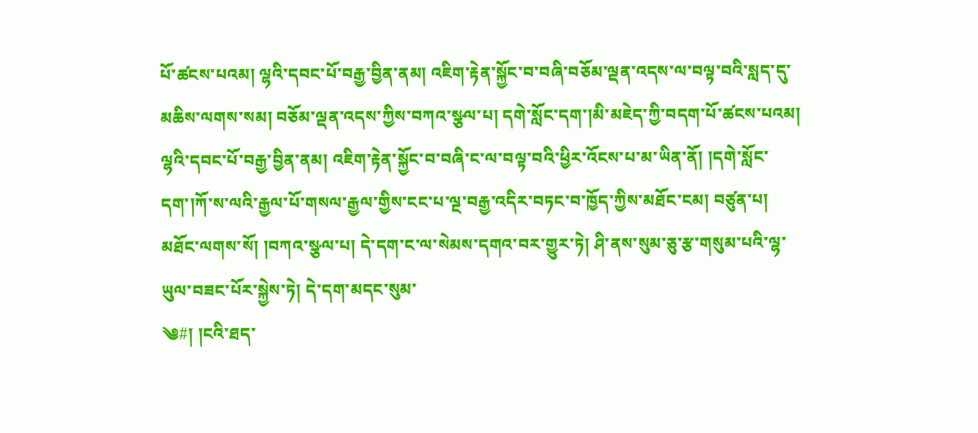པོ་ཚངས་པའམ། ལྷའི་དབང་པོ་བརྒྱ་བྱིན་ནམ། འཇིག་རྟེན་སྐྱོང་བ་བཞི་བཅོམ་ལྡན་འདས་ལ་བལྟ་བའི་སླད་དུ་མཆིས་ལགས་སམ། བཅོམ་ལྡན་འདས་ཀྱིས་བཀའ་སྩལ་པ། དགེ་སློང་དག་།མི་མཇེད་ཀྱི་བདག་པོ་ཚངས་པའམ། ལྷའི་དབང་པོ་བརྒྱ་བྱིན་ནམ། འཇིག་རྟེན་སྐྱོང་བ་བཞི་ང་ལ་བལྟ་བའི་ཕྱིར་འོངས་པ་མ་ཡིན་ནོ། །དགེ་སློང་དག་།ཀོ་ས་ལའི་རྒྱལ་པོ་གསལ་རྒྱལ་གྱིས་ངང་པ་ལྔ་བརྒྱ་འདིར་བཏང་བ་ཁྱོད་ཀྱིས་མཐོང་ངམ། བཙུན་པ། མཐོང་ལགས་སོ། །བཀའ་སྩལ་པ། དེ་དག་ང་ལ་སེམས་དགའ་བར་གྱུར་ཏེ། ཤི་ནས་སུམ་ཅུ་རྩ་གསུམ་པའི་ལྷ་ཡུལ་བཟང་པོར་སྐྱེས་ཏེ། དེ་དག་མདང་སུམ་
༄#། །ངའི་ཐད་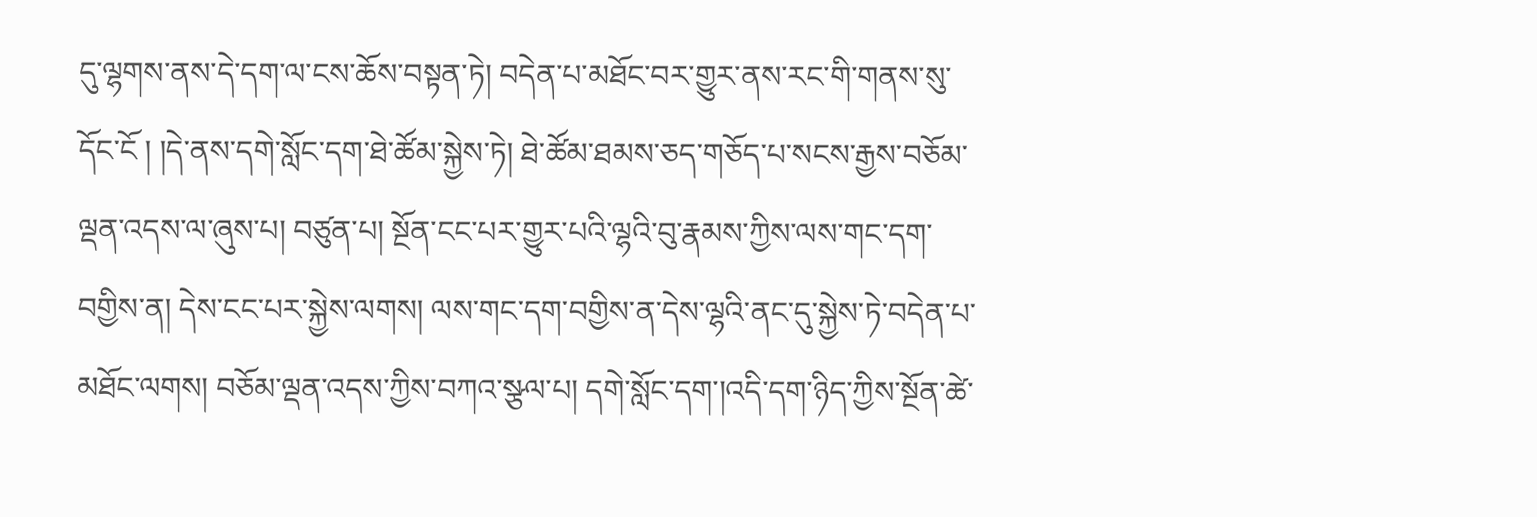དུ་ལྷགས་ནས་དེ་དག་ལ་ངས་ཆོས་བསྟན་ཏེ། བདེན་པ་མཐོང་བར་གྱུར་ནས་རང་གི་གནས་སུ་དོང་ངོ ། །དེ་ནས་དགེ་སློང་དག་ཐེ་ཚོམ་སྐྱེས་ཏེ། ཐེ་ཚོམ་ཐམས་ཅད་གཅོད་པ་སངས་རྒྱས་བཅོམ་ལྡན་འདས་ལ་ཞུས་པ། བཙུན་པ། སྔོན་ངང་པར་གྱུར་པའི་ལྷའི་བུ་རྣམས་ཀྱིས་ལས་གང་དག་བགྱིས་ན། དེས་ངང་པར་སྐྱེས་ལགས། ལས་གང་དག་བགྱིས་ན་དེས་ལྷའི་ནང་དུ་སྐྱེས་ཏེ་བདེན་པ་མཐོང་ལགས། བཅོམ་ལྡན་འདས་ཀྱིས་བཀའ་སྩལ་པ། དགེ་སློང་དག་།འདི་དག་ཉིད་ཀྱིས་སྔོན་ཚེ་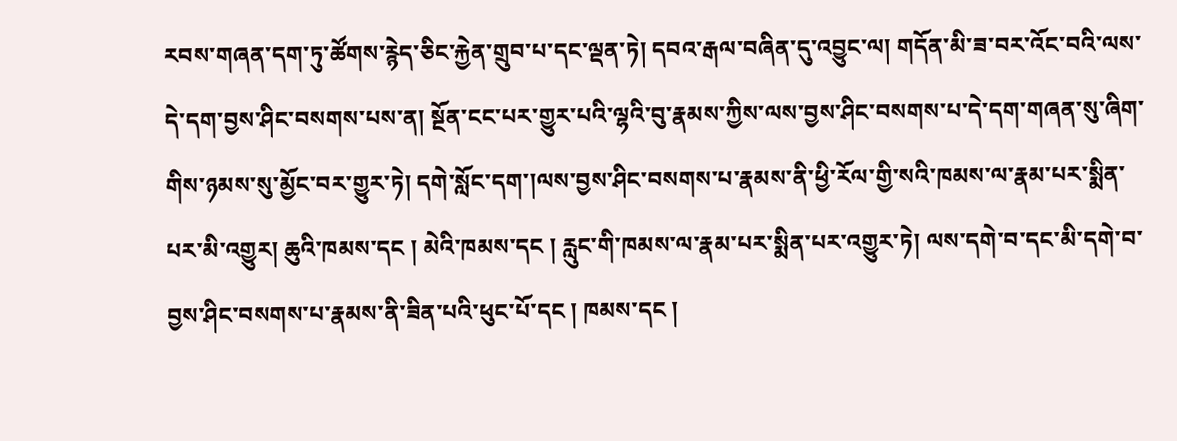རབས་གཞན་དག་ཏུ་ཚོགས་རྙེད་ཅིང་རྐྱེན་གྲུབ་པ་དང་ལྡན་ཏེ། དབའ་རྒལ་བཞིན་དུ་འབྱུང་ལ། གདོན་མི་ཟ་བར་འོང་བའི་ལས་དེ་དག་བྱས་ཤིང་བསགས་པས་ན། སྔོན་ངང་པར་གྱུར་པའི་ལྷའི་བུ་རྣམས་ཀྱིས་ལས་བྱས་ཤིང་བསགས་པ་དེ་དག་གཞན་སུ་ཞིག་གིས་ཉམས་སུ་མྱོང་བར་གྱུར་ཏེ། དགེ་སློང་དག་།ལས་བྱས་ཤིང་བསགས་པ་རྣམས་ནི་ཕྱི་རོལ་གྱི་སའི་ཁམས་ལ་རྣམ་པར་སྨིན་པར་མི་འགྱུར། ཆུའི་ཁམས་དང ། མེའི་ཁམས་དང ། རླུང་གི་ཁམས་ལ་རྣམ་པར་སྨིན་པར་འགྱུར་ཏེ། ལས་དགེ་བ་དང་མི་དགེ་བ་བྱས་ཤིང་བསགས་པ་རྣམས་ནི་ཟིན་པའི་ཕུང་པོ་དང ། ཁམས་དང །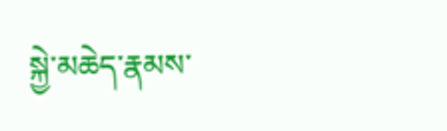སྐྱེ་མཆེད་རྣམས་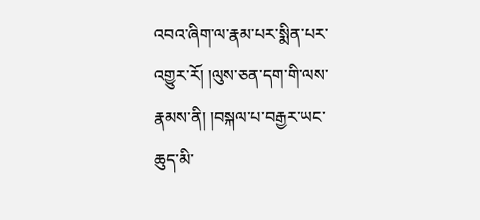འབའ་ཞིག་ལ་རྣམ་པར་སྨིན་པར་འགྱུར་རོ། །ལུས་ཅན་དག་གི་ལས་རྣམས་ནི། །བསྐལ་པ་བརྒྱར་ཡང་ཆུད་མི་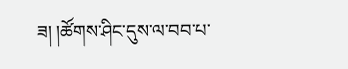ཟ། །ཚོགས་ཤིང་དུས་ལ་བབ་པ་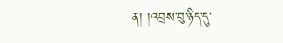ན། །འབྲས་བུ་ཉིད་དུ་